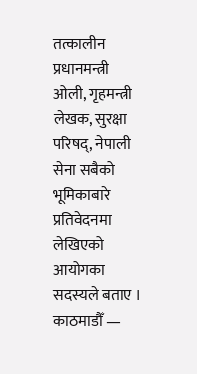तत्कालीन प्रधानमन्त्री ओली, गृहमन्त्री लेखक, सुरक्षा परिषद्, नेपाली सेना सबैको भूमिकाबारे प्रतिवेदनमा लेखिएको आयोगका सदस्यले बताए ।
काठमाडौँ —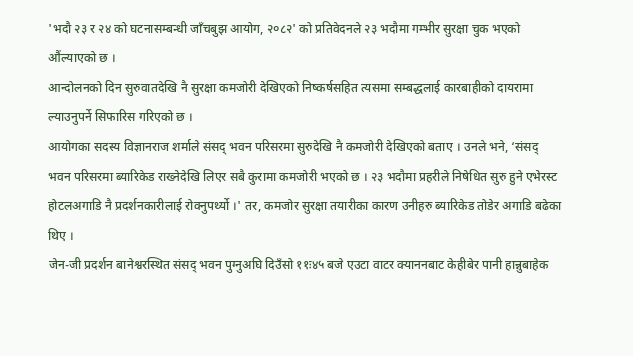'भदौ २३ र २४ को घटनासम्बन्धी जाँचबुझ आयोग, २०८२' को प्रतिवेदनले २३ भदौमा गम्भीर सुरक्षा चुक भएको औंल्याएको छ ।
आन्दोलनको दिन सुरुवातदेखि नै सुरक्षा कमजोरी देखिएको निष्कर्षसहित त्यसमा सम्बद्धलाई कारबाहीको दायरामा ल्याउनुपर्ने सिफारिस गरिएको छ ।
आयोगका सदस्य विज्ञानराज शर्माले संसद् भवन परिसरमा सुरुदेखि नै कमजोरी देखिएको बताए । उनले भने, ‘संसद् भवन परिसरमा ब्यारिकेड राख्नेदेखि लिएर सबै कुरामा कमजोरी भएको छ । २३ भदौमा प्रहरीले निषेधित सुरु हुने एभेरस्ट होटलअगाडि नै प्रदर्शनकारीलाई रोक्नुपर्थ्यो ।' तर, कमजोर सुरक्षा तयारीका कारण उनीहरु ब्यारिकेड तोडेर अगाडि बढेका थिए ।
जेन-जी प्रदर्शन बानेश्वरस्थित संसद् भवन पुग्नुअघि दिउँसो ११ः४५ बजे एउटा वाटर क्याननबाट केहीबेर पानी हान्नुबाहेक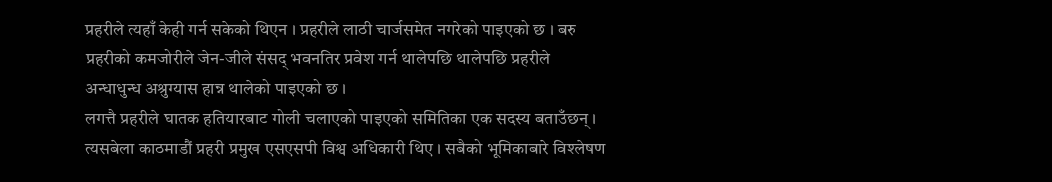प्रहरीले त्यहाँ केही गर्न सकेको थिएन । प्रहरीले लाठी चार्जसमेत नगरेको पाइएको छ । बरु प्रहरीको कमजोरीले जेन-जीले संसद् भवनतिर प्रवेश गर्न थालेपछि थालेपछि प्रहरीले अन्धाधुन्ध अश्रुग्यास हान्न थालेको पाइएको छ ।
लगत्तै प्रहरीले घातक हतियारबाट गोली चलाएको पाइएको समितिका एक सदस्य बताउँछन् ।
त्यसबेला काठमाडौं प्रहरी प्रमुख एसएसपी विश्व अधिकारी थिए । सबैको भूमिकाबारे विश्लेषण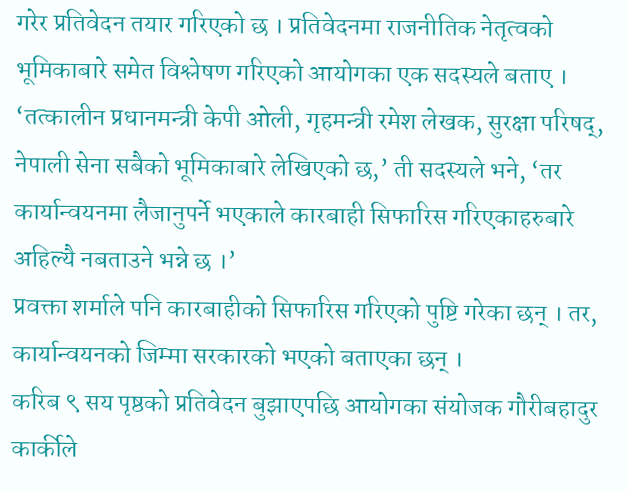गरेर प्रतिवेदन तयार गरिएको छ । प्रतिवेदनमा राजनीतिक नेतृत्वको भूमिकाबारे समेत विश्लेषण गरिएको आयोगका एक सदस्यले बताए ।
‘तत्कालीन प्रधानमन्त्री केपी ओली, गृहमन्त्री रमेश लेखक, सुरक्षा परिषद्, नेपाली सेना सबैको भूमिकाबारे लेखिएको छ,’ ती सदस्यले भने, ‘तर कार्यान्वयनमा लैजानुपर्ने भएकाले कारबाही सिफारिस गरिएकाहरुबारे अहिल्यै नबताउने भन्ने छ ।’
प्रवक्ता शर्माले पनि कारबाहीको सिफारिस गरिएको पुष्टि गरेका छन् । तर, कार्यान्वयनको जिम्मा सरकारको भएको बताएका छन् ।
करिब ९ सय पृष्ठको प्रतिवेदन बुझाएपछि आयोगका संयोजक गौरीबहादुर कार्कीले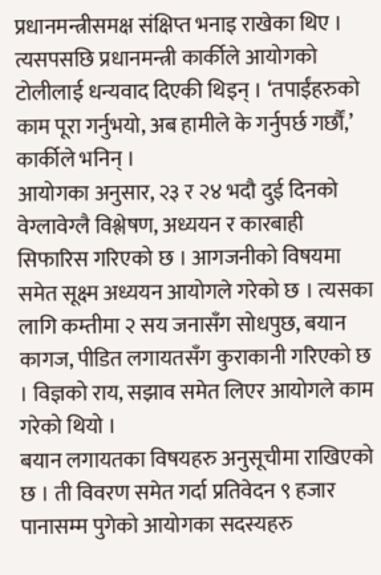प्रधानमन्त्रीसमक्ष संक्षिप्त भनाइ राखेका थिए । त्यसपसछि प्रधानमन्त्री कार्कीले आयोगको टोलीलाई धन्यवाद दिएकी थिइन् । ‘तपाईंहरुको काम पूरा गर्नुभयो, अब हामीले के गर्नुपर्छ गर्छौं,’ कार्कीले भनिन् ।
आयोगका अनुसार, २३ र २४ भदौ दुई दिनको वेग्लावेग्लै विश्लेषण, अध्ययन र कारबाही सिफारिस गरिएको छ । आगजनीको विषयमा समेत सूक्ष्म अध्ययन आयोगले गरेको छ । त्यसका लागि कम्तीमा २ सय जनासँग सोधपुछ, बयान कागज, पीडित लगायतसँग कुराकानी गरिएको छ । विज्ञको राय, सझाव समेत लिएर आयोगले काम गरेको थियो ।
बयान लगायतका विषयहरु अनुसूचीमा राखिएको छ । ती विवरण समेत गर्दा प्रतिवेदन ९ हजार पानासम्म पुगेको आयोगका सदस्यहरु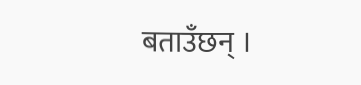बताउँछन् ।